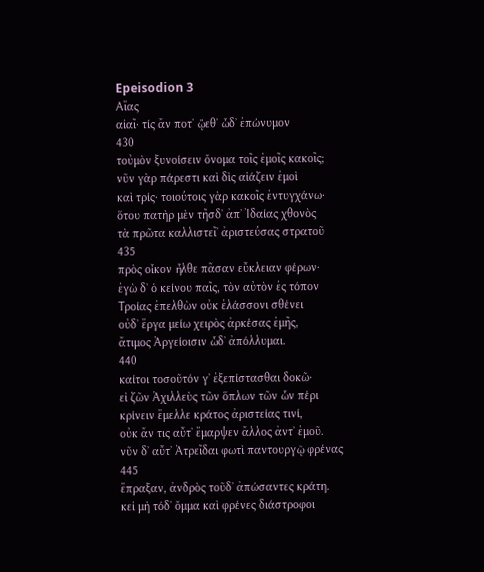Epeisodion 3
Αἴας
αἰαῖ· τίς ἄν ποτʼ ᾤεθʼ ὧδʼ ἐπώνυμον
430
τοὐμὸν ξυνοίσειν ὄνομα τοῖς ἐμοῖς κακοῖς;
νῦν γὰρ πάρεστι καὶ δὶς αἰάζειν ἐμοὶ
καὶ τρίς· τοιούτοις γὰρ κακοῖς ἐντυγχάνω·
ὅτου πατὴρ μὲν τῆσδʼ ἀπʼ Ἰδαίας χθονὸς
τὰ πρῶτα καλλιστεῖʼ ἀριστεύσας στρατοῦ
435
πρὸς οἶκον ἦλθε πᾶσαν εὔκλειαν φέρων·
ἐγὼ δʼ ὁ κείνου παῖς, τὸν αὐτὸν ἐς τόπον
Τροίας ἐπελθὼν οὐκ ἐλάσσονι σθένει
οὐδʼ ἔργα μείω χειρὸς ἀρκέσας ἐμῆς,
ἄτιμος Ἀργείοισιν ὧδʼ ἀπόλλυμαι.
440
καίτοι τοσοῦτόν γʼ ἐξεπίστασθαι δοκῶ·
εἰ ζῶν Ἀχιλλεὺς τῶν ὅπλων τῶν ὧν πέρι
κρίνειν ἔμελλε κράτος ἀριστείας τινί,
οὐκ ἄν τις αὔτʼ ἔμαρψεν ἄλλος ἀντʼ ἐμοῦ.
νῦν δʼ αὔτʼ Ἀτρεῖδαι φωτὶ παντουργῷ φρένας
445
ἔπραξαν, ἀνδρὸς τοῦδʼ ἀπώσαντες κράτη.
κεἰ μὴ τόδʼ ὄμμα καὶ φρένες διάστροφοι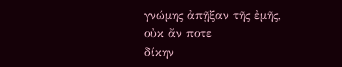γνώμης ἀπῇξαν τῆς ἐμῆς, οὐκ ἄν ποτε
δίκην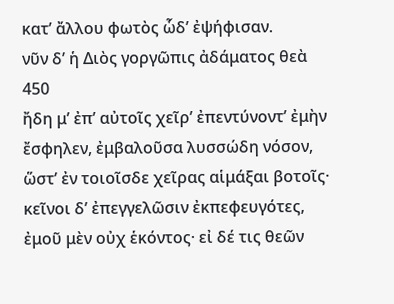κατʼ ἄλλου φωτὸς ὧδʼ ἐψήφισαν.
νῦν δʼ ἡ Διὸς γοργῶπις ἀδάματος θεὰ
450
ἤδη μʼ ἐπʼ αὐτοῖς χεῖρʼ ἐπεντύνοντʼ ἐμὴν
ἔσφηλεν, ἐμβαλοῦσα λυσσώδη νόσον,
ὥστʼ ἐν τοιοῖσδε χεῖρας αἱμάξαι βοτοῖς·
κεῖνοι δʼ ἐπεγγελῶσιν ἐκπεφευγότες,
ἐμοῦ μὲν οὐχ ἑκόντος· εἰ δέ τις θεῶν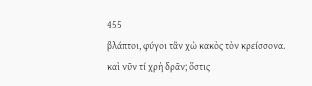455
βλάπτοι, φύγοι τἂν χὠ κακὸς τὸν κρείσσονα.
καὶ νῦν τί χρὴ δρᾶν; ὅστις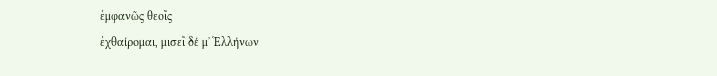ἐμφανῶς θεοῖς
ἐχθαίρομαι, μισεῖ δέ μʼ Ἑλλήνων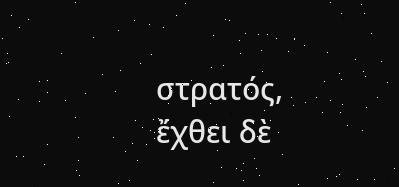στρατός,
ἔχθει δὲ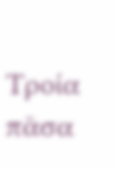Τροία πᾶσα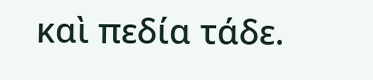καὶ πεδία τάδε.